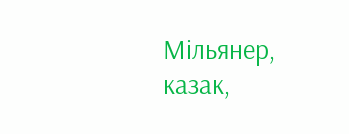Мільянер, казак,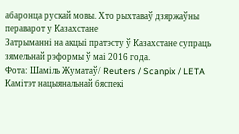абаронца рускай мовы. Хто рыхтаваў дзяржаўны пераварот у Казахстане
Затрыманні на акцыі пратэсту ў Казахстане супраць зямельнай рэформы ў маі 2016 года.
Фота: Шаміль Жуматаў/ Reuters / Scanpix / LETA
Камітэт нацыянальнай бяспекі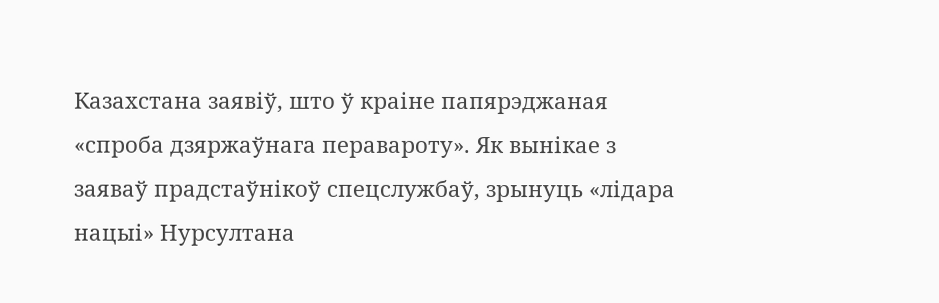Казахстана заявіў, што ў краіне папярэджаная «спроба дзяржаўнага перавароту». Як вынікае з заяваў прадстаўнікоў спецслужбаў, зрынуць «лідара нацыі» Нурсултана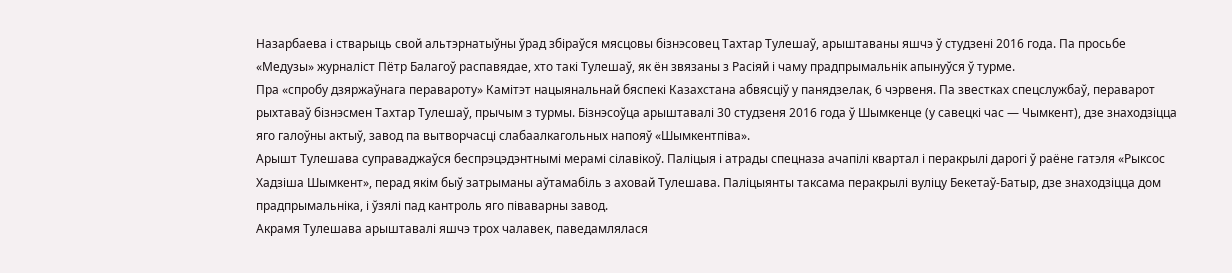Назарбаева і стварыць свой альтэрнатыўны ўрад збіраўся мясцовы бізнэсовец Тахтар Тулешаў, арыштаваны яшчэ ў студзені 2016 года. Па просьбе «Медузы» журналіст Пётр Балагоў распавядае, хто такі Тулешаў, як ён звязаны з Расіяй і чаму прадпрымальнік апынуўся ў турме.
Пра «спробу дзяржаўнага перавароту» Камітэт нацыянальнай бяспекі Казахстана абвясціў у панядзелак, 6 чэрвеня. Па звестках спецслужбаў, пераварот рыхтаваў бізнэсмен Тахтар Тулешаў, прычым з турмы. Бізнэсоўца арыштавалі 30 студзеня 2016 года ў Шымкенце (у савецкі час — Чымкент), дзе знаходзіцца яго галоўны актыў, завод па вытворчасці слабаалкагольных напояў «Шымкентпіва».
Арышт Тулешава суправаджаўся беспрэцэдэнтнымі мерамі сілавікоў. Паліцыя і атрады спецназа ачапілі квартал і перакрылі дарогі ў раёне гатэля «Рыксос Хадзіша Шымкент», перад якім быў затрыманы аўтамабіль з аховай Тулешава. Паліцыянты таксама перакрылі вуліцу Бекетаў-Батыр, дзе знаходзіцца дом прадпрымальніка, і ўзялі пад кантроль яго піваварны завод.
Акрамя Тулешава арыштавалі яшчэ трох чалавек, паведамлялася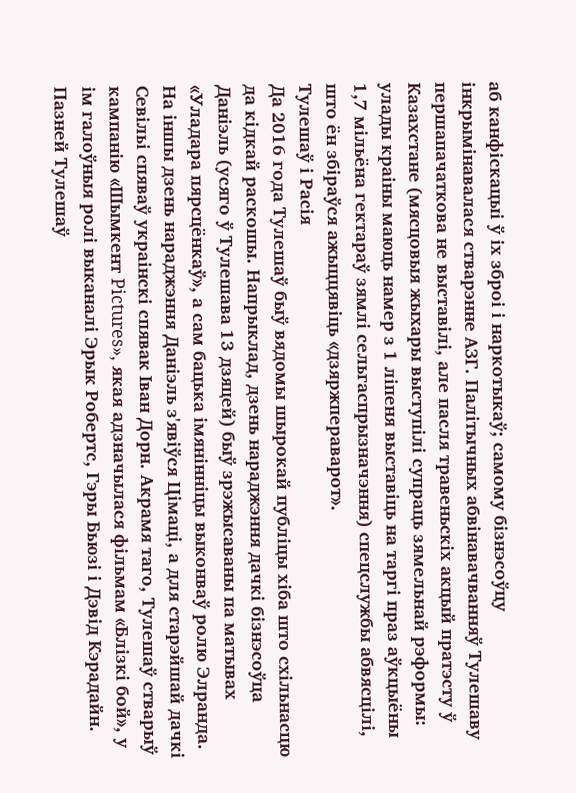аб канфіскацыі ў іх зброі і наркотыкаў; самому бізнэсоўцу інкрымінавалася стварэнне АЗГ. Палітычных абвінавачванняў Тулешаву першапачаткова не выставілі, але пасля травеньскіх акцый пратэсту ў Казахстане (мясцовыя жыхары выступілі супраць зямельнай рэформы: улады краіны маюць намер з 1 ліпеня выставіць на таргі праз аўкцыёны 1,7 мільёна гектараў зямлі сельгаспрызначэння) спецслужбы абвясцілі, што ён збіраўся ажыццявіць «дзяржпераварот».
Тулешаў і Расія
Да 2016 года Тулешаў быў вядомы шырокай публіцы хіба што схільнасцю да кідкай раскошы. Напрыклад, дзень нараджэння дачкі бізнэсоўца Даніэль (усяго ў Тулешава 13 дзяцей) быў зрэжысаваны па матывах «Уладара пярсцёнкаў», а сам бацька імянінніцы выконваў ролю Элранда.
На іншы дзень нараджэння Даніэль з'явіўся Цімаці, а для старэйшай дачкі Севільі спяваў украінскі спявак Іван Дорн. Акрамя таго, Тулешаў стварыў кампанію «Шымкент Pictures», якая адзначылася фільмам «Блізкі бой», у ім галоўныя ролі выканалі Эрык Робертс, Гэры Бьюзі і Дэвід Кэрадайн.
Пазней Тулешаў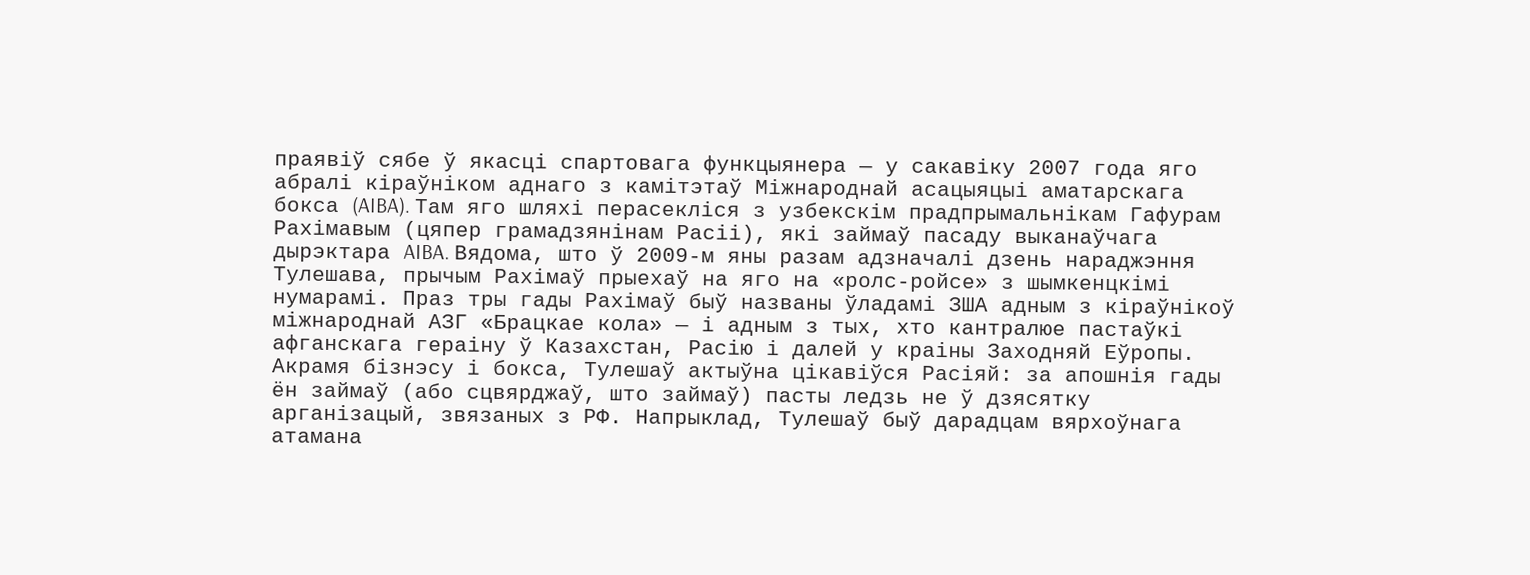праявіў сябе ў якасці спартовага функцыянера — у сакавіку 2007 года яго абралі кіраўніком аднаго з камітэтаў Міжнароднай асацыяцыі аматарскага бокса (AIBA). Там яго шляхі перасекліся з узбекскім прадпрымальнікам Гафурам Рахімавым (цяпер грамадзянінам Расіі), які займаў пасаду выканаўчага дырэктара AIBA. Вядома, што ў 2009-м яны разам адзначалі дзень нараджэння Тулешава, прычым Рахімаў прыехаў на яго на «ролс-ройсе» з шымкенцкімі нумарамі. Праз тры гады Рахімаў быў названы ўладамі ЗША адным з кіраўнікоў міжнароднай АЗГ «Брацкае кола» — і адным з тых, хто кантралюе пастаўкі афганскага гераіну ў Казахстан, Расію і далей у краіны Заходняй Еўропы.
Акрамя бізнэсу і бокса, Тулешаў актыўна цікавіўся Расіяй: за апошнія гады ён займаў (або сцвярджаў, што займаў) пасты ледзь не ў дзясятку арганізацый, звязаных з РФ. Напрыклад, Тулешаў быў дарадцам вярхоўнага атамана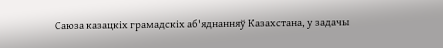Саюза казацкіх грамадскіх аб'яднанняў Казахстана, у задачы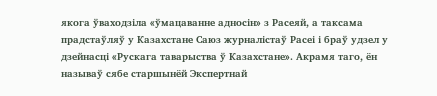якога ўваходзіла «ўмацаванне адносін» з Расеяй, а таксама прадстаўляў у Казахстане Саюз журналістаў Расеі і браў удзел у дзейнасці «Рускага таварыства ў Казахстане». Акрамя таго, ён называў сябе старшынёй Экспертнай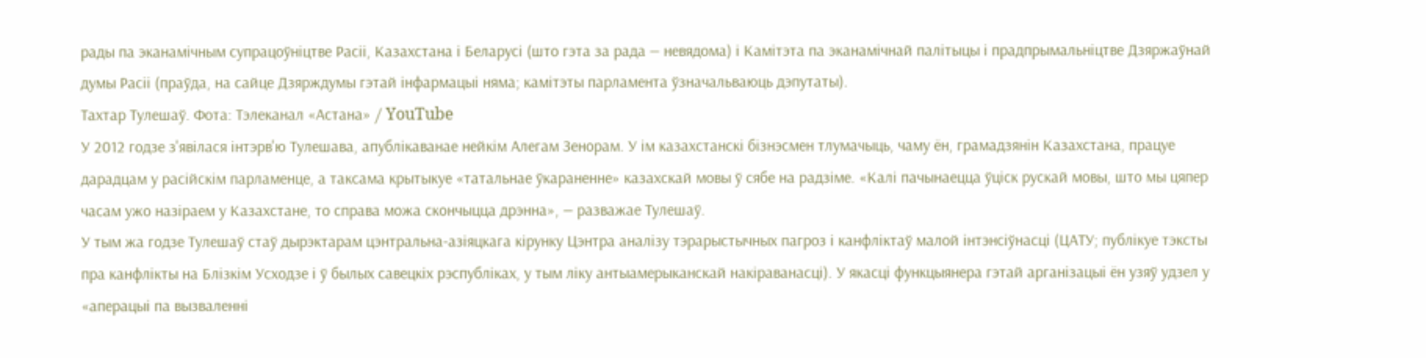рады па эканамічным супрацоўніцтве Расіі, Казахстана і Беларусі (што гэта за рада — невядома) і Камітэта па эканамічнай палітыцы і прадпрымальніцтве Дзяржаўнай думы Расіі (праўда, на сайце Дзярждумы гэтай інфармацыі няма; камітэты парламента ўзначальваюць дэпутаты).
Тахтар Тулешаў. Фота: Тэлеканал «Астана» / YouTube
У 2012 годзе з'явілася інтэрв'ю Тулешава, апублікаванае нейкім Алегам Зенорам. У ім казахстанскі бізнэсмен тлумачыць, чаму ён, грамадзянін Казахстана, працуе дарадцам у расійскім парламенце, а таксама крытыкуе «татальнае ўкараненне» казахскай мовы ў сябе на радзіме. «Калі пачынаецца ўціск рускай мовы, што мы цяпер часам ужо назіраем у Казахстане, то справа можа скончыцца дрэнна», — разважае Тулешаў.
У тым жа годзе Тулешаў стаў дырэктарам цэнтральна-азіяцкага кірунку Цэнтра аналізу тэрарыстычных пагроз і канфліктаў малой інтэнсіўнасці (ЦАТУ; публікуе тэксты пра канфлікты на Блізкім Усходзе і ў былых савецкіх рэспубліках, у тым ліку антыамерыканскай накіраванасці). У якасці функцыянера гэтай арганізацыі ён узяў удзел у «аперацыі па вызваленні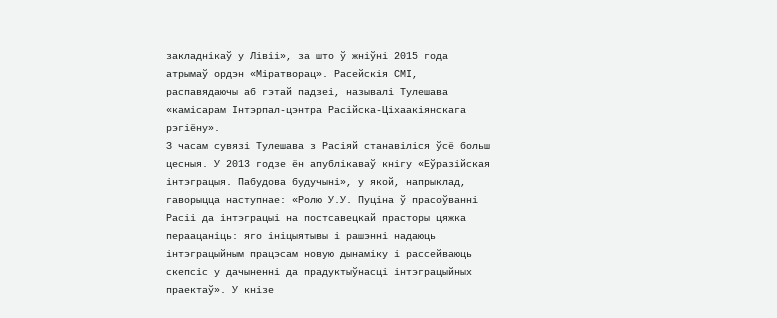закладнікаў у Лівіі», за што ў жніўні 2015 года атрымаў ордэн «Міратворац». Расейскія СМІ, распавядаючы аб гэтай падзеі, называлі Тулешава «камісарам Інтэрпал-цэнтра Расійска-Ціхаакіянскага рэгіёну».
З часам сувязі Тулешава з Расіяй станавіліся ўсё больш цесныя. У 2013 годзе ён апублікаваў кнігу «Еўразійская інтэграцыя. Пабудова будучыні», у якой, напрыклад, гаворыцца наступнае: «Ролю У.У. Пуціна ў прасоўванні Расіі да інтэграцыі на постсавецкай прасторы цяжка пераацаніць: яго ініцыятывы і рашэнні надаюць інтэграцыйным працэсам новую дынаміку і рассейваюць скепсіс у дачыненні да прадуктыўнасці інтэграцыйных праектаў». У кнізе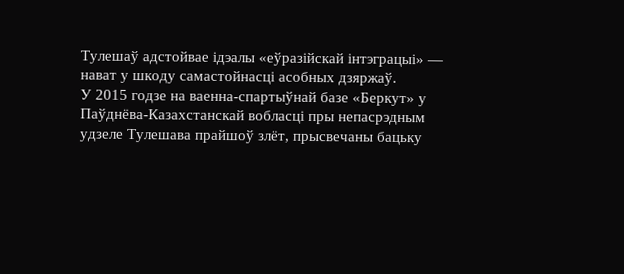Тулешаў адстойвае ідэалы «еўразійскай інтэграцыі» — нават у шкоду самастойнасці асобных дзяржаў.
У 2015 годзе на ваенна-спартыўнай базе «Беркут» у Паўднёва-Казахстанскай вобласці пры непасрэдным удзеле Тулешава прайшоў злёт, прысвечаны бацьку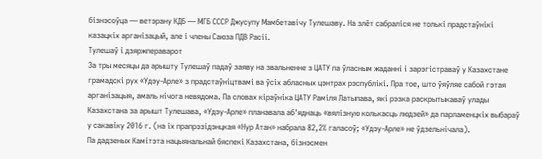бізнэсоўца — ветэрану КДБ — МГБ СССР Джусупу Мамбетавічу Тулешаву. На злёт сабраліся не толькі прадстаўнікі казацкіх арганізацый, але і члены Саюза ПДВ Расіі.
Тулешаў і дзяржпераварот
За тры месяцы да арышту Тулешаў падаў заяву на звальненне з ЦАТУ па ўласным жаданні і зарэгістраваў у Казахстане грамадскі рух «Удэу-Арле» з прадстаўніцтвамі ва ўсіх абласных цэнтрах рэспублікі. Пра тое, што ўяўляе сабой гэтая арганізацыя, амаль нічога невядома. Па словах кіраўніка ЦАТУ Раміля Латыпава, які рэзка раскрытыкаваў улады Казахстана за арышт Тулешава, «Удэу-Арле» планавала аб'яднаць «вялізную колькасць людзей» да парламенцкіх выбараў у сакавіку 2016 г. (на іх прапрэзідэнцкая «Нур Атан» набрала 82,2% галасоў; «Удэу-Арле» не ўдзельнічала).
Па дадзеных Камітэта нацыянальнай бяспекі Казахстана, бізнэсмен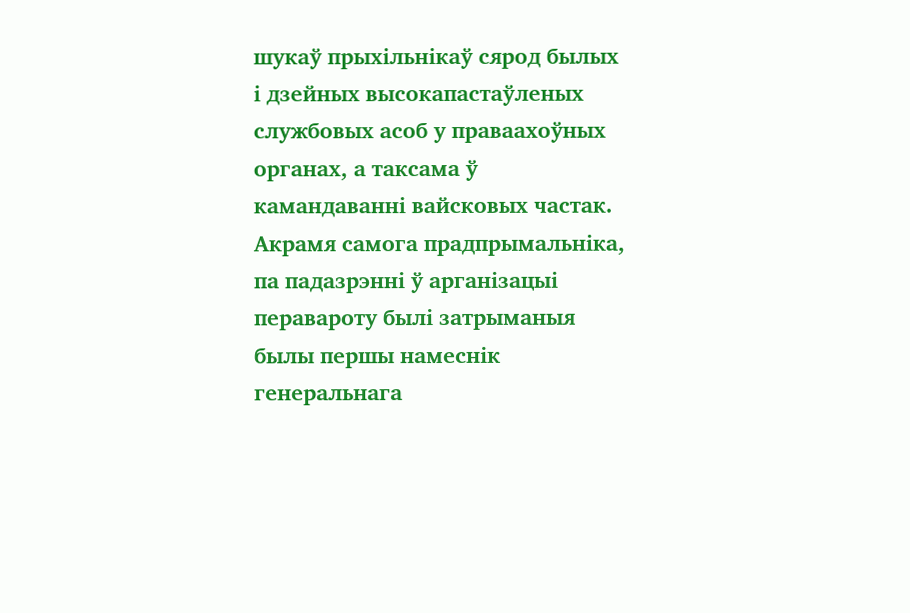шукаў прыхільнікаў сярод былых і дзейных высокапастаўленых службовых асоб у праваахоўных органах, а таксама ў камандаванні вайсковых частак. Акрамя самога прадпрымальніка, па падазрэнні ў арганізацыі перавароту былі затрыманыя былы першы намеснік генеральнага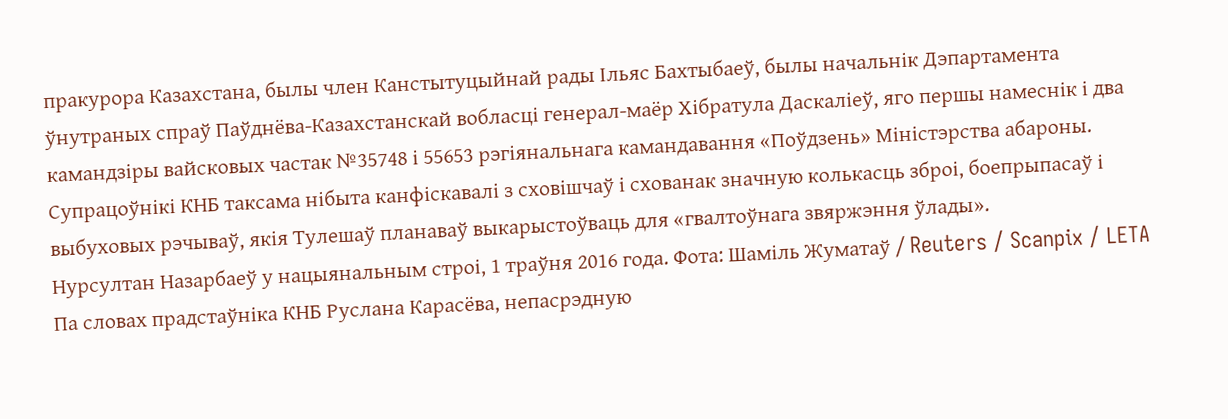пракурора Казахстана, былы член Канстытуцыйнай рады Ільяс Бахтыбаеў, былы начальнік Дэпартамента ўнутраных спраў Паўднёва-Казахстанскай вобласці генерал-маёр Хібратула Даскаліеў, яго першы намеснік і два камандзіры вайсковых частак №35748 і 55653 рэгіянальнага камандавання «Поўдзень» Міністэрства абароны. Супрацоўнікі КНБ таксама нібыта канфіскавалі з сховішчаў і схованак значную колькасць зброі, боепрыпасаў і выбуховых рэчываў, якія Тулешаў планаваў выкарыстоўваць для «гвалтоўнага звяржэння ўлады».
Нурсултан Назарбаеў у нацыянальным строі, 1 траўня 2016 года. Фота: Шаміль Жуматаў / Reuters / Scanpix / LETA
Па словах прадстаўніка КНБ Руслана Карасёва, непасрэдную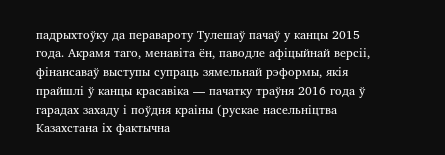падрыхтоўку да перавароту Тулешаў пачаў у канцы 2015 года. Акрамя таго, менавіта ён, паводле афіцыйнай версіі, фінансаваў выступы супраць зямельнай рэформы, якія прайшлі ў канцы красавіка — пачатку траўня 2016 года ў гарадах захаду і поўдня краіны (рускае насельніцтва Казахстана іх фактычна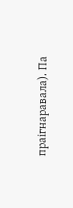праігнаравала). Па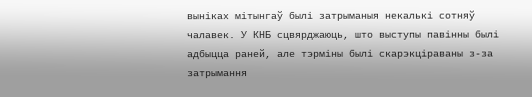выніках мітынгаў былі затрыманыя некалькі сотняў чалавек. У КНБ сцвярджаюць, што выступы павінны былі адбыцца раней, але тэрміны былі скарэкціраваны з-за затрымання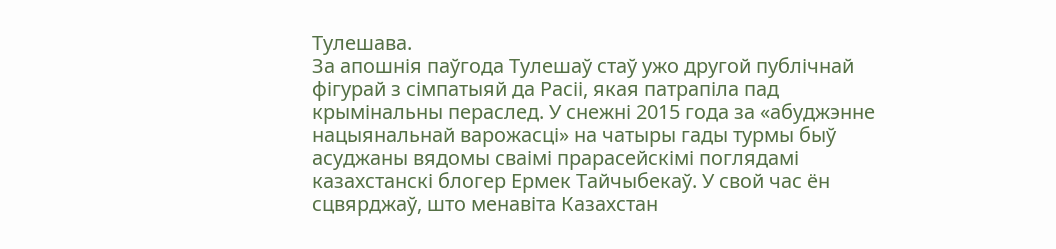Тулешава.
За апошнія паўгода Тулешаў стаў ужо другой публічнай фігурай з сімпатыяй да Расіі, якая патрапіла пад крымінальны пераслед. У снежні 2015 года за «абуджэнне нацыянальнай варожасці» на чатыры гады турмы быў асуджаны вядомы сваімі прарасейскімі поглядамі казахстанскі блогер Ермек Тайчыбекаў. У свой час ён сцвярджаў, што менавіта Казахстан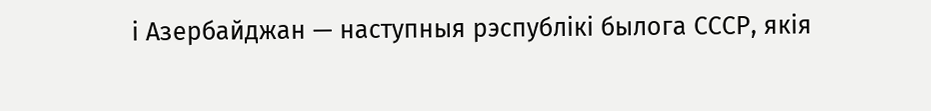і Азербайджан — наступныя рэспублікі былога СССР, якія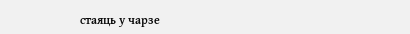стаяць у чарзе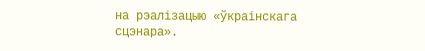на рэалізацыю «ўкраінскага сцэнара».